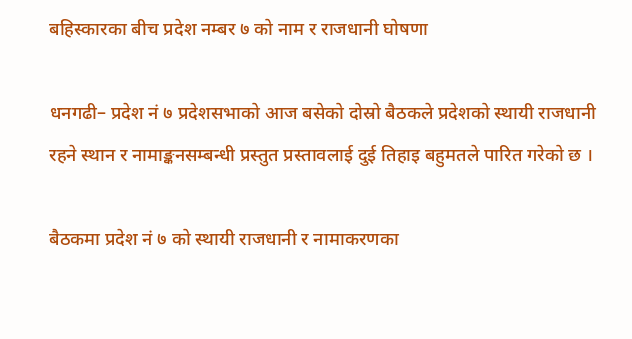बहिस्कारका बीच प्रदेश नम्बर ७ को नाम र राजधानी घोषणा

धनगढी– प्रदेश नं ७ प्रदेशसभाको आज बसेको दोस्रो बैठकले प्रदेशको स्थायी राजधानी रहने स्थान र नामाङ्कनसम्बन्धी प्रस्तुत प्रस्तावलाई दुई तिहाइ बहुमतले पारित गरेको छ ।

बैठकमा प्रदेश नं ७ को स्थायी राजधानी र नामाकरणका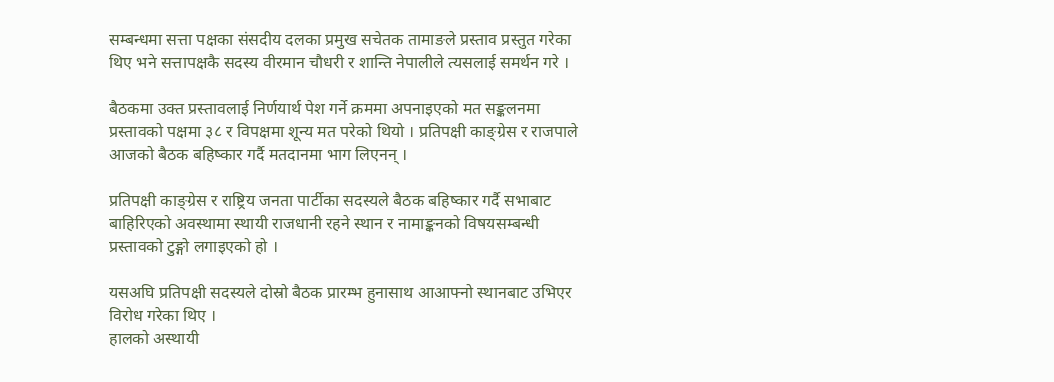सम्बन्धमा सत्ता पक्षका संसदीय दलका प्रमुख सचेतक तामाङले प्रस्ताव प्रस्तुत गरेका थिए भने सत्तापक्षकै सदस्य वीरमान चौधरी र शान्ति नेपालीले त्यसलाई समर्थन गरे ।

बैठकमा उक्त प्रस्तावलाई निर्णयार्थ पेश गर्ने क्रममा अपनाइएको मत सङ्कलनमा  प्रस्तावको पक्षमा ३८ र विपक्षमा शून्य मत परेको थियो । प्रतिपक्षी काङ्ग्रेस र राजपाले आजको बैठक बहिष्कार गर्दै मतदानमा भाग लिएनन् ।

प्रतिपक्षी काङ्ग्रेस र राष्ट्रिय जनता पार्टीका सदस्यले बैठक बहिष्कार गर्दै सभाबाट बाहिरिएको अवस्थामा स्थायी राजधानी रहने स्थान र नामाङ्कनको विषयसम्बन्धी प्रस्तावको टुङ्गो लगाइएको हो ।

यसअघि प्रतिपक्षी सदस्यले दोस्रो बैठक प्रारम्भ हुनासाथ आआफ्नो स्थानबाट उभिएर विरोध गरेका थिए ।
हालको अस्थायी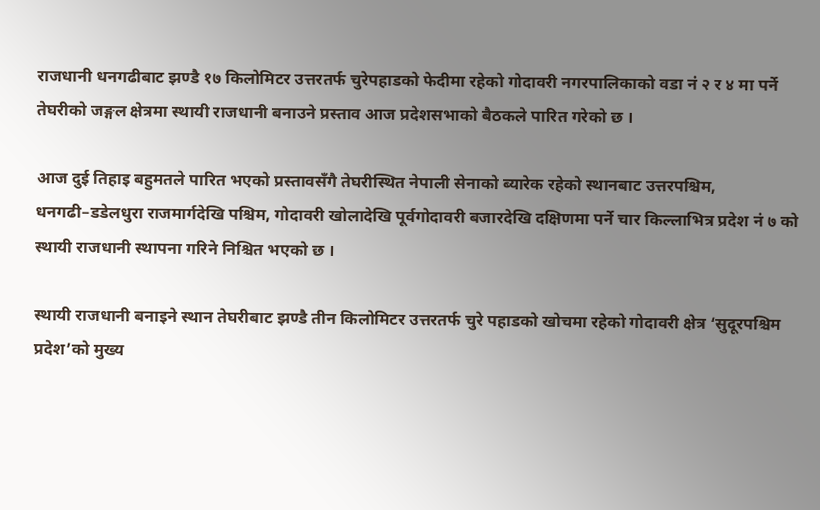राजधानी धनगढीबाट झण्डै १७ किलोमिटर उत्तरतर्फ चुरेपहाडको फेदीमा रहेको गोदावरी नगरपालिकाको वडा नं २ र ४ मा पर्ने तेघरीको जङ्गल क्षेत्रमा स्थायी राजधानी बनाउने प्रस्ताव आज प्रदेशसभाको बैठकले पारित गरेको छ ।

आज दुई तिहाइ बहुमतले पारित भएको प्रस्तावसँगै तेघरीस्थित नेपाली सेनाको ब्यारेक रहेको स्थानबाट उत्तरपश्चिम, धनगढी–डडेलधुरा राजमार्गदेखि पश्चिम, गोदावरी खोलादेखि पूर्वगोदावरी बजारदेखि दक्षिणमा पर्ने चार किल्लाभित्र प्रदेश नं ७ को स्थायी राजधानी स्थापना गरिने निश्चित भएको छ ।

स्थायी राजधानी बनाइने स्थान तेघरीबाट झण्डै तीन किलोमिटर उत्तरतर्फ चुरे पहाडको खोचमा रहेको गोदावरी क्षेत्र ‘सुदूरपश्चिम प्रदेश’को मुख्य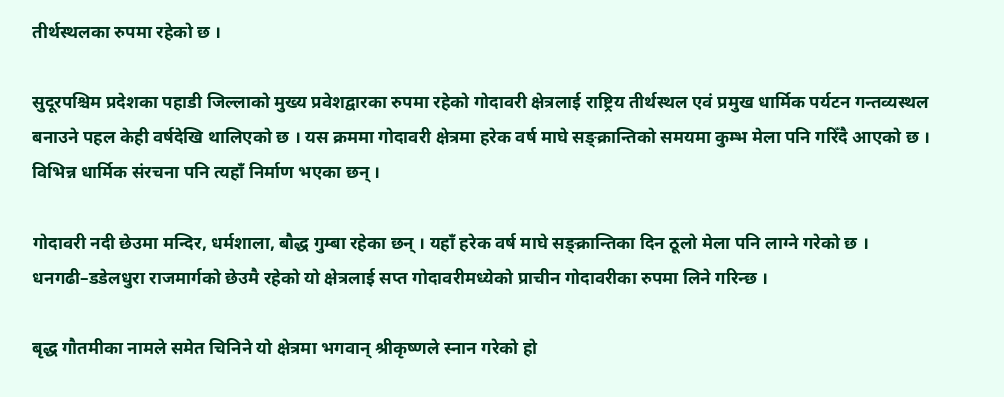तीर्थस्थलका रुपमा रहेको छ ।

सुदूरपश्चिम प्रदेशका पहाडी जिल्लाको मुख्य प्रवेशद्वारका रुपमा रहेको गोदावरी क्षेत्रलाई राष्ट्रिय तीर्थस्थल एवं प्रमुख धार्मिक पर्यटन गन्तव्यस्थल बनाउने पहल केही वर्षदेखि थालिएको छ । यस क्रममा गोदावरी क्षेत्रमा हरेक वर्ष माघे सङ्क्रान्तिको समयमा कुम्भ मेला पनि गरिँदै आएको छ । विभिन्न धार्मिक संरचना पनि त्यहाँ निर्माण भएका छन् ।

गोदावरी नदी छेउमा मन्दिर, धर्मशाला, बौद्ध गुम्बा रहेका छन् । यहाँ हरेक वर्ष माघे सङ्क्रान्तिका दिन ठूलो मेला पनि लाग्ने गरेको छ । धनगढी–डडेलधुरा राजमार्गको छेउमै रहेको यो क्षेत्रलाई सप्त गोदावरीमध्येको प्राचीन गोदावरीका रुपमा लिने गरिन्छ ।

बृद्ध गौतमीका नामले समेत चिनिने यो क्षेत्रमा भगवान् श्रीकृष्णले स्नान गरेको हो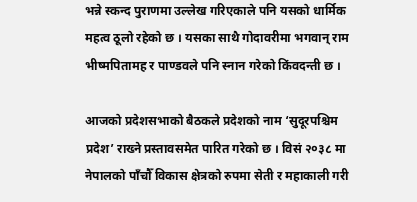भन्ने स्कन्द पुराणमा उल्लेख गरिएकाले पनि यसको धार्मिक महत्व ठूलो रहेको छ । यसका साथै गोदावरीमा भगवान् राम भीष्मपितामह र पाण्डवले पनि स्नान गरेको किंवदन्ती छ ।

आजको प्रदेशसभाको बैठकले प्रदेशको नाम ‘सुदूरपश्चिम प्रदेश’ राख्ने प्रस्तावसमेत पारित गरेको छ । विसं २०३८ मा नेपालको पाँचौँ विकास क्षेत्रको रुपमा सेती र महाकाली गरी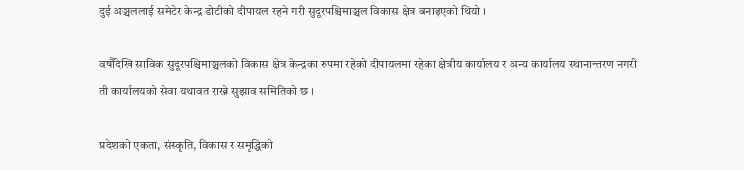दुई अञ्चललाई समेटेर केन्द्र डोटीको दीपायल रहने गरी सुदूरपश्चिमाञ्चल विकास क्षेत्र बनाइएको थियो ।

वर्षौंदेखि साविक सुदूरपश्चिमाञ्चलको विकास क्षेत्र केन्द्रका रुपमा रहेको दीपायलमा रहेका क्षेत्रीय कार्यालय र अन्य कार्यालय स्थानान्तरण नगरी ती कार्यालयको सेवा यथावत राख्ने सुझाव समितिको छ ।

प्रदेशको एकता, संस्कृति, विकास र समृद्धिको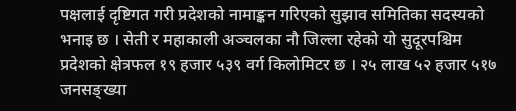पक्षलाई दृष्टिगत गरी प्रदेशको नामाङ्कन गरिएको सुझाव समितिका सदस्यको भनाइ छ । सेती र महाकाली अञ्चलका नौ जिल्ला रहेको यो सुदूरपश्चिम प्रदेशको क्षेत्रफल १९ हजार ५३९ वर्ग किलोमिटर छ । २५ लाख ५२ हजार ५१७ जनसङ्ख्या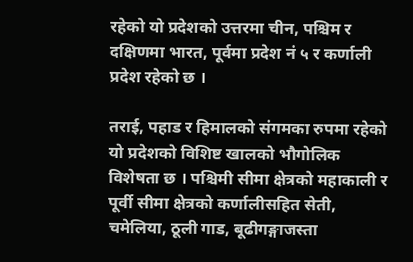रहेको यो प्रदेशको उत्तरमा चीन, पश्चिम र दक्षिणमा भारत, पूर्वमा प्रदेश नं ५ र कर्णाली प्रदेश रहेको छ ।

तराई, पहाड र हिमालको संगमका रुपमा रहेको यो प्रदेशको विशिष्ट खालको भौगोलिक विशेषता छ । पश्चिमी सीमा क्षेत्रको महाकाली र पूर्वी सीमा क्षेत्रको कर्णालीसहित सेती, चमेलिया, ठूली गाड, बूढीगङ्गाजस्ता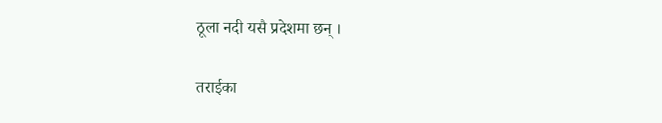ठूला नदी यसै प्रदेशमा छन् ।

तराईका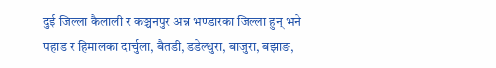दुई जिल्ला कैलाली र कञ्चनपुर अन्न भण्डारका जिल्ला हुन् भने पहाड र हिमालका दार्चुला, बैतडी, डडेल्धुरा, बाजुरा, बझाङ,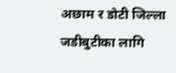अछाम र डोटी जिल्ला जडीबुटीका लागि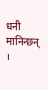धनी मानिन्छन् ।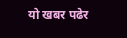यो खबर पढेर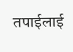तपाईलाई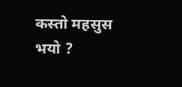कस्तो महसुस भयो ?